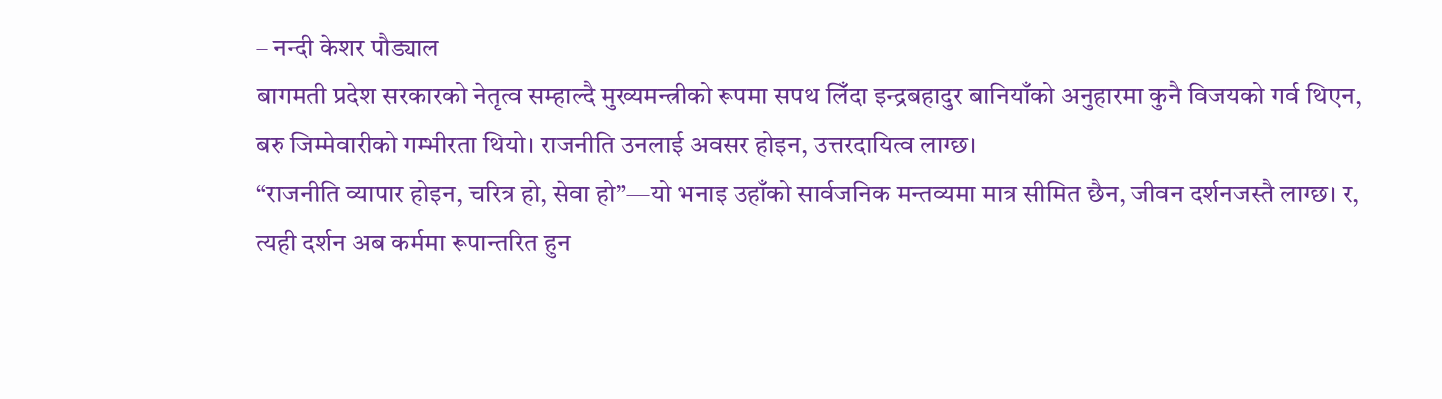– नन्दी केशर पौड्याल
बागमती प्रदेश सरकारको नेतृत्व सम्हाल्दै मुख्यमन्त्रीको रूपमा सपथ लिँदा इन्द्रबहादुर बानियाँको अनुहारमा कुनै विजयको गर्व थिएन, बरु जिम्मेवारीको गम्भीरता थियो। राजनीति उनलाई अवसर होइन, उत्तरदायित्व लाग्छ।
“राजनीति व्यापार होइन, चरित्र हो, सेवा हो”—यो भनाइ उहाँको सार्वजनिक मन्तव्यमा मात्र सीमित छैन, जीवन दर्शनजस्तै लाग्छ। र, त्यही दर्शन अब कर्ममा रूपान्तरित हुन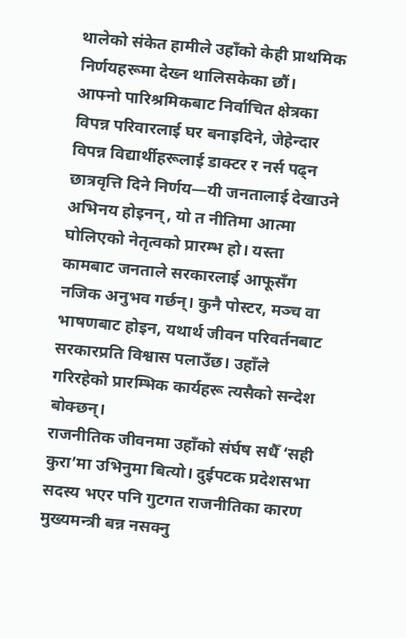थालेको संकेत हामीले उहाँको केही प्राथमिक निर्णयहरूमा देख्न थालिसकेका छौं।
आफ्नो पारिश्रमिकबाट निर्वाचित क्षेत्रका विपन्न परिवारलाई घर बनाइदिने, जेहेन्दार विपन्न विद्यार्थीहरूलाई डाक्टर र नर्स पढ्न छात्रवृत्ति दिने निर्णय—यी जनतालाई देखाउने अभिनय होइनन्, यो त नीतिमा आत्मा घोलिएको नेतृत्वको प्रारम्भ हो। यस्ता कामबाट जनताले सरकारलाई आफूसँग नजिक अनुभव गर्छन्। कुनै पोस्टर, मञ्च वा भाषणबाट होइन, यथार्थ जीवन परिवर्तनबाट सरकारप्रति विश्वास पलाउँछ। उहाँले गरिरहेको प्रारम्भिक कार्यहरू त्यसैको सन्देश बोक्छन्।
राजनीतिक जीवनमा उहाँको संर्घष सधैँ ‘सही कुरा’मा उभिनुमा बित्यो। दुईपटक प्रदेशसभा सदस्य भएर पनि गुटगत राजनीतिका कारण मुख्यमन्त्री बन्न नसक्नु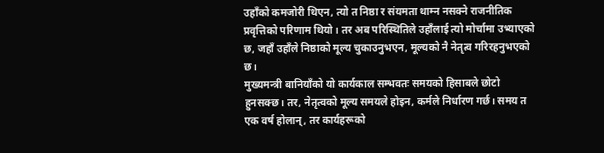उहाँको कमजोरी थिएन, त्यो त निष्ठा र संयमता थाम्न नसक्ने राजनीतिक प्रवृत्तिको परिणाम थियो। तर अब परिस्थितिले उहाँलाई त्यो मोर्चामा उभ्याएको छ, जहाँ उहाँले निष्ठाको मूल्य चुकाउनुभएन, मूल्यको नै नेतृत्व गरिरहनुभएको छ।
मुख्यमन्त्री बानियाँको यो कार्यकाल सम्भवतः समयको हिसाबले छोटो हुनसक्छ। तर, नेतृत्वको मूल्य समयले होइन, कर्मले निर्धारण गर्छ। समय त एक वर्ष होलान्, तर कार्यहरूको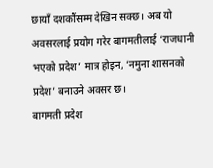छायाँ दशकौंसम्म देखिन सक्छ। अब यो अवसरलाई प्रयोग गरेर बागमतीलाई ‘राजधानी भएको प्रदेश’ मात्र होइन, ‘नमुना शासनको प्रदेश’ बनाउने अवसर छ।
बागमती प्रदेश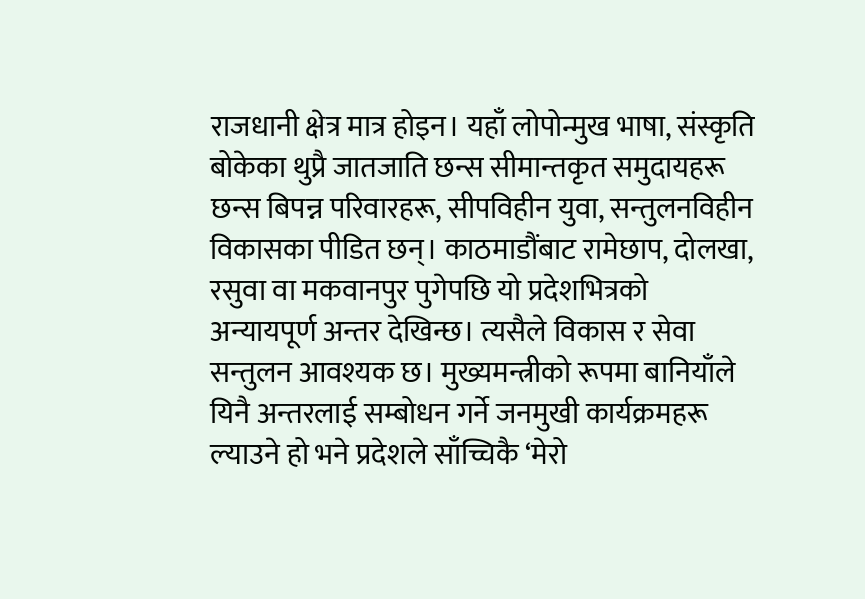राजधानी क्षेत्र मात्र होइन। यहाँ लोपोन्मुख भाषा, संस्कृति बोकेका थुप्रै जातजाति छन्स सीमान्तकृत समुदायहरू छन्स बिपन्न परिवारहरू, सीपविहीन युवा, सन्तुलनविहीन विकासका पीडित छन्। काठमाडौंबाट रामेछाप, दोलखा, रसुवा वा मकवानपुर पुगेपछि यो प्रदेशभित्रको अन्यायपूर्ण अन्तर देखिन्छ। त्यसैले विकास र सेवा सन्तुलन आवश्यक छ। मुख्यमन्त्रीको रूपमा बानियाँले यिनै अन्तरलाई सम्बोधन गर्ने जनमुखी कार्यक्रमहरू ल्याउने हो भने प्रदेशले साँच्चिकै ‘मेरो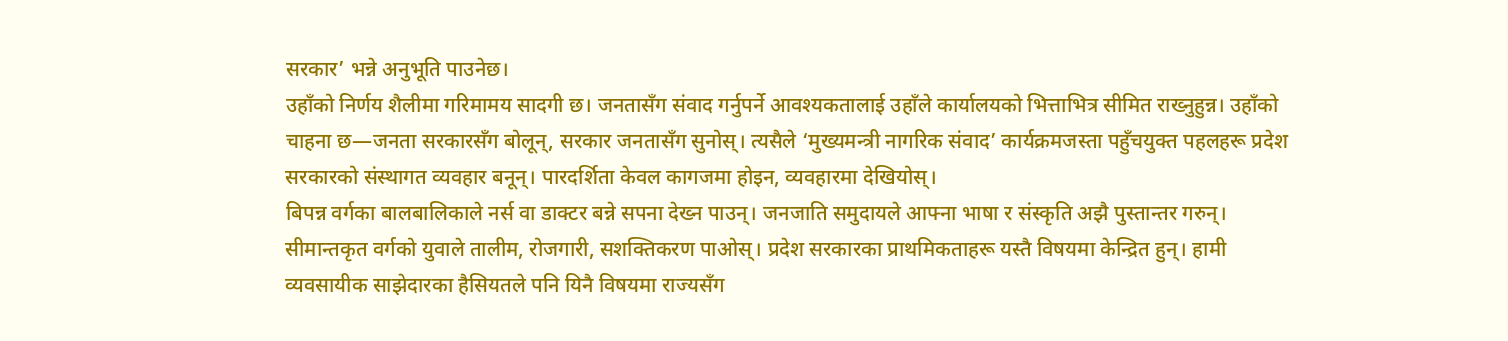सरकार’ भन्ने अनुभूति पाउनेछ।
उहाँको निर्णय शैलीमा गरिमामय सादगी छ। जनतासँग संवाद गर्नुपर्ने आवश्यकतालाई उहाँले कार्यालयको भित्ताभित्र सीमित राख्नुहुन्न। उहाँको चाहना छ—जनता सरकारसँग बोलून्, सरकार जनतासँग सुनोस्। त्यसैले ‘मुख्यमन्त्री नागरिक संवाद’ कार्यक्रमजस्ता पहुँचयुक्त पहलहरू प्रदेश सरकारको संस्थागत व्यवहार बनून्। पारदर्शिता केवल कागजमा होइन, व्यवहारमा देखियोस्।
बिपन्न वर्गका बालबालिकाले नर्स वा डाक्टर बन्ने सपना देख्न पाउन्। जनजाति समुदायले आफ्ना भाषा र संस्कृति अझै पुस्तान्तर गरुन्। सीमान्तकृत वर्गको युवाले तालीम, रोजगारी, सशक्तिकरण पाओस्। प्रदेश सरकारका प्राथमिकताहरू यस्तै विषयमा केन्द्रित हुन्। हामी व्यवसायीक साझेदारका हैसियतले पनि यिनै विषयमा राज्यसँग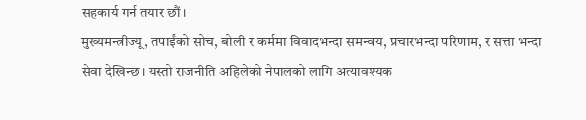सहकार्य गर्न तयार छौं।
मुख्यमन्त्रीज्यू, तपाईंको सोच, बोली र कर्ममा विवादभन्दा समन्वय, प्रचारभन्दा परिणाम, र सत्ता भन्दा सेवा देखिन्छ। यस्तो राजनीति अहिलेको नेपालको लागि अत्यावश्यक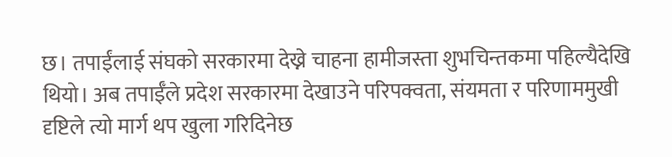छ। तपाईंलाई संघको सरकारमा देख्ने चाहना हामीजस्ता शुभचिन्तकमा पहिल्यैदेखि थियो। अब तपाईँले प्रदेश सरकारमा देखाउने परिपक्वता, संयमता र परिणाममुखी दृष्टिले त्यो मार्ग थप खुला गरिदिनेछ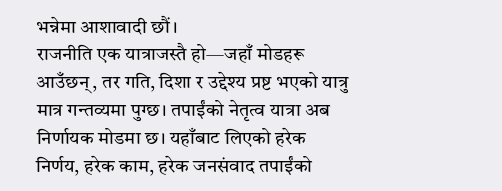भन्नेमा आशावादी छौं।
राजनीति एक यात्राजस्तै हो—जहाँ मोडहरू आउँछन्, तर गति, दिशा र उद्देश्य प्रष्ट भएको यात्रु मात्र गन्तव्यमा पुग्छ। तपाईंको नेतृत्व यात्रा अब निर्णायक मोडमा छ। यहाँबाट लिएको हरेक निर्णय, हरेक काम, हरेक जनसंवाद तपाईंको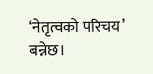‘नेतृत्वको परिचय’ बन्नेछ।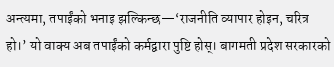अन्त्यमा, तपाईंको भनाइ झल्किन्छ—‘राजनीति व्यापार होइन, चरित्र हो।’ यो वाक्य अब तपाईंको कर्मद्वारा पुष्टि होस्। बागमती प्रदेश सरकारको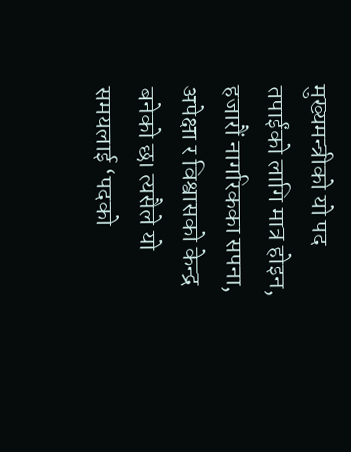मुख्यमन्त्रीको यो पद तपाईंको लागि मात्र होइन, हजारौं नागरिकका सपना, अपेक्षा र विश्वासको केन्द्र बनेको छ। त्यसैले यो समयलाई ‘पदको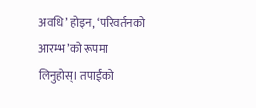अवधि’ होइन, ‘परिवर्तनको आरम्भ’को रूपमा लिनुहोस्। तपाईंको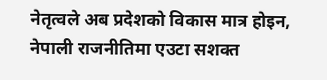नेतृत्वले अब प्रदेशको विकास मात्र होइन, नेपाली राजनीतिमा एउटा सशक्त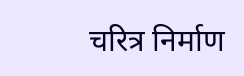चरित्र निर्माण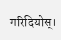गरिदियोस्।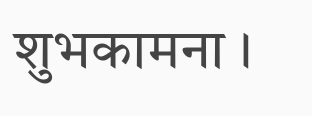शुभकामना ।